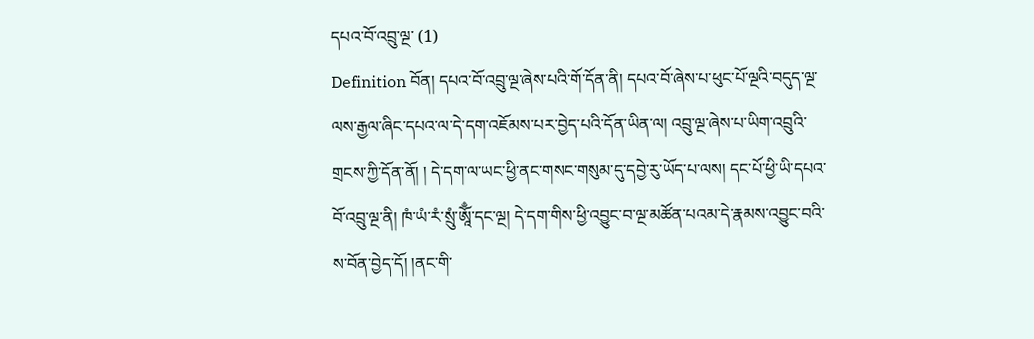དཔའ་བོ་འབྲུ་ལྔ་ (1)
Definition བོན། དཔའ་བོ་འབྲུ་ལྔ་ཞེས་པའི་གོ་དོན་ནི། དཔའ་བོ་ཞེས་པ་ཕུང་པོ་ལྔའི་བདུད་ལྔ་ལས་རྒྱལ་ཞིང་དཔའ་ལ་དེ་དག་འཇོམས་པར་བྱེད་པའི་དོན་ཡིན་ལ། འབྲུ་ལྔ་ཞེས་པ་ཡིག་འབྲུའི་གྲངས་ཀྱི་དོན་ནོ། ། དེ་དག་ལ་ཡང་ཕྱི་ནང་གསང་གསུམ་དུ་དབྱེ་རུ་ཡོད་པ་ལས། དང་པོ་ཕྱི་ཡི་དཔའ་བོ་འབྲུ་ལྔ་ནི། ཁཾ་ཡཾ་རཾ་སྲུཾ་ཨཱོྃ་དང་ལྔ། དེ་དག་གིས་ཕྱི་འབྱུང་བ་ལྔ་མཚོན་པའམ་དེ་རྣམས་འབྱུང་བའི་ས་བོན་བྱེད་དོ། །ནང་གི་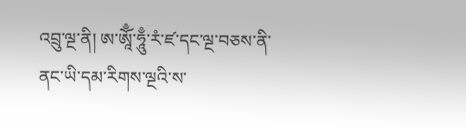འབྲུ་ལྔ་ནི། ཨ་ཨཱོྃ་ཧཱུྃ་རཾ་ཛ་དང་ལྔ་བཅས་ནི་ནང་ཡི་དམ་རིགས་ལྔའི་ས་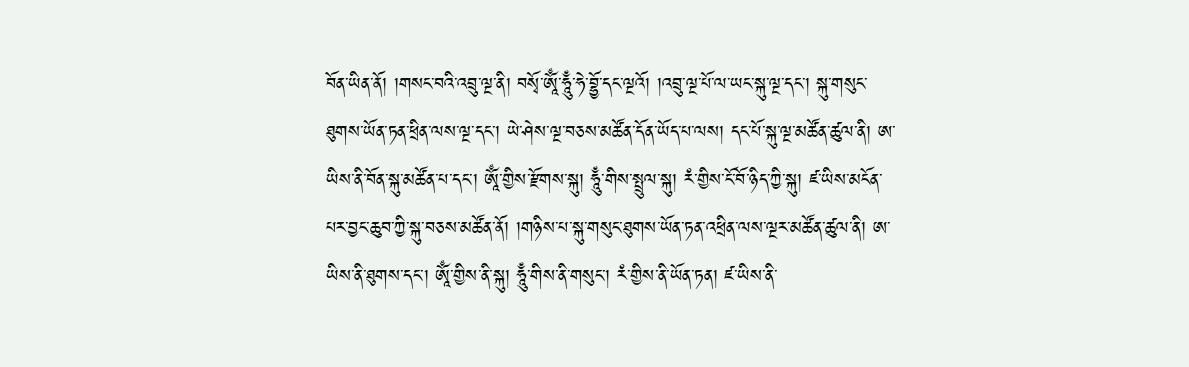བོན་ཡིན་ནོ། །གསང་བའི་འབྲུ་ལྔ་ནི། བསྭོ་ཨཱོྃ་ཧཱུྃ་ཧེ་བྷྱོ་དང་ལྔའོ། །འབྲུ་ལྔ་པོ་ལ་ཡང་སྐུ་ལྔ་དང་། སྐུ་གསུང་ཐུགས་ཡོན་ཏན་ཕྲིན་ལས་ལྔ་དང་། ཡེ་ཤེས་ལྔ་བཅས་མཚོན་དོན་ཡོད་པ་ལས། དང་པོ་སྐུ་ལྔ་མཚོན་ཚུལ་ནི། ཨ་ཡིས་ནི་བོན་སྐུ་མཚོན་པ་དང་། ཨཱོྃ་གྱིས་རྫོགས་སྐུ། ཧཱུྃ་གིས་སྤྲུལ་སྐུ། རཾ་གྱིས་ངོ་བོ་ཉིད་ཀྱི་སྐུ། ཛ་ཡིས་མངོན་པར་བྱང་ཆུབ་ཀྱི་སྐུ་བཅས་མཚོན་ནོ། །གཉིས་པ་སྐུ་གསུང་ཐུགས་ཡོན་ཏན་འཕྲིན་ལས་ལྔར་མཚོན་ཚུལ་ནི། ཨ་ཡིས་ནི་ཐུགས་དང་། ཨཱོྃ་གྱིས་ནི་སྐུ། ཧཱུྃ་གིས་ནི་གསུང་། རཾ་གྱིས་ནི་ཡོན་ཏན། ཛ་ཡིས་ནི་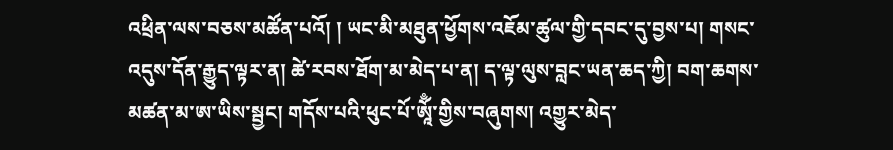འཕྲིན་ལས་བཅས་མཚོན་པའོ། ། ཡང་མི་མཐུན་ཕྱོགས་འཇོམ་ཚུལ་གྱི་དབང་དུ་བྱས་པ། གསང་འདུས་དོན་རྒྱུད་ལྟར་ན། ཚེ་རབས་ཐོག་མ་མེད་པ་ན། ད་ལྟ་ལུས་བླང་ཡན་ཆད་ཀྱི། བག་ཆགས་མཚན་མ་ཨ་ཡིས་སྦྱང། གདོས་པའི་ཕུང་པོ་ཨཱོྃ་གྱིས་བཞུགས། འགྱུར་མེད་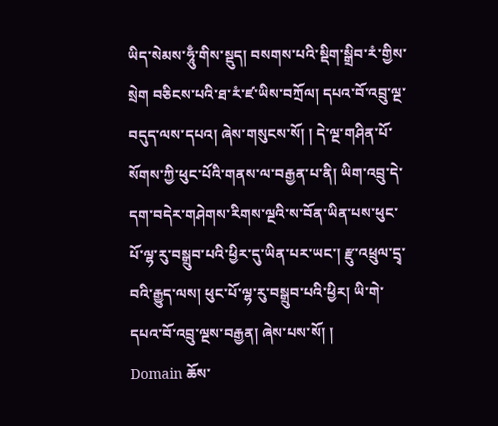ཡིད་སེམས་ཧཱུྃ་གིས་སྡུད། བསགས་པའི་སྡིག་སྒྲིབ་རཾ་གྱིས་སྲེག བཅིངས་པའི་ཐ་རཾ་ཛ་ཡིས་བཀྲོལ། དཔའ་བོ་འབྲུ་ལྔ་བདུད་ལས་དཔའ། ཞེས་གསུངས་སོ། ། དེ་ལྔ་གཤིན་པོ་སོགས་ཀྱི་ཕུང་པོའི་གནས་ལ་བརྒྱན་པ་ནི། ཡིག་འབྲུ་དེ་དག་བདེར་གཤེགས་རིགས་ལྔའི་ས་བོན་ཡིན་པས་ཕུང་པོ་ལྷ་རུ་བསྒྲུབ་པའི་ཕྱིར་དུ་ཡིན་པར་ཡང་། རྫུ་འཕྲུལ་དྲྭ་བའི་རྒྱུད་ལས། ཕུང་པོ་ལྷ་རུ་བསྒྲུབ་པའི་ཕྱིར། ཡི་གེ་དཔའ་བོ་འབྲུ་ལྔས་བརྒྱན། ཞེས་པས་སོ། །
Domain ཆོས་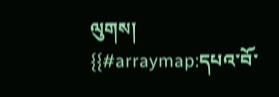ལུགས།
{{#arraymap:དཔའ་བོ་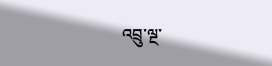འབྲུ་ལྔ་